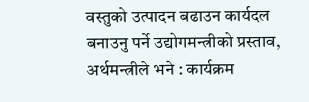वस्तुको उत्पादन बढाउन कार्यदल बनाउनु पर्ने उद्योगमन्त्रीको प्रस्ताव, अर्थमन्त्रीले भने : कार्यक्रम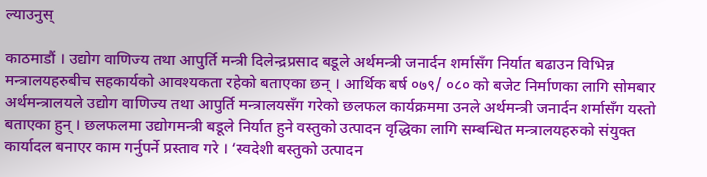ल्याउनुस्

काठमाडौं । उद्योग वाणिज्य तथा आपुर्ति मन्त्री दिलेन्द्रप्रसाद बडूले अर्थमन्त्री जनार्दन शर्मासँग निर्यात बढाउन विभिन्न मन्त्रालयहरुबीच सहकार्यको आवश्यकता रहेको बताएका छन् । आर्थिक बर्ष ०७९/ ०८० को बजेट निर्माणका लागि सोमबार अर्थमन्त्रालयले उद्योग वाणिज्य तथा आपुर्ति मन्त्रालयसँग गरेको छलफल कार्यक्रममा उनले अर्थमन्त्री जनार्दन शर्मासँग यस्तो बताएका हुन् । छलफलमा उद्योगमन्त्री बडूले निर्यात हुने वस्तुको उत्पादन वृद्धिका लागि सम्बन्धित मन्त्रालयहरुको संयुक्त कार्यादल बनाएर काम गर्नुपर्ने प्रस्ताव गरे । ‘स्वदेशी बस्तुको उत्पादन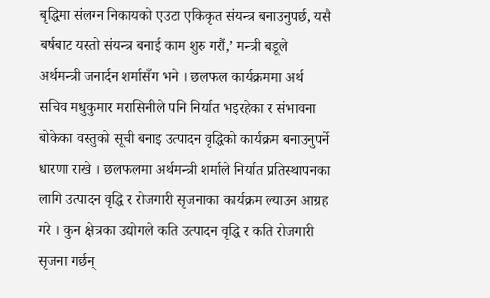बृद्धिमा संलग्न निकायको एउटा एकिकृत संयन्त्र बनाउनुपर्छ, यसै बर्षबाट यस्तो संयन्त्र बनाई काम शुरु गरौं,’ मन्त्री बडूले अर्थमन्त्री जनार्दन शर्मासँग भने । छलफल कार्यक्रममा अर्थ सचिव मधुकुमार मरासिनीले पनि निर्यात भइरहेका र संभावना बोकेका वस्तुको सूची बनाइ उत्पादन वृद्धिको कार्यक्रम बनाउनुपर्ने धारणा राखे । छलफलमा अर्थमन्त्री शर्माले निर्यात प्रतिस्थापनका लागि उत्पादन वृद्धि र रोजगारी सृजनाका कार्यक्रम ल्याउन आग्रह गरे । कुन क्षेत्रका उद्योगले कति उत्पादन वृद्धि र कति रोजगारी सृजना गर्छन्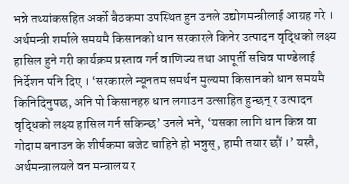भन्ने तथ्यांकसहित अर्को बैठकमा उपस्थित हुन उनले उद्योगमन्त्रीलाई आग्रह गरे । अर्थमन्त्री शर्माले समयमै किसानको धान सरकारले किनेर उत्पादन वृद्धिको लक्ष्य हासिल हुने गरी कार्यक्रम प्रस्ताव गर्न वाणिज्य तथा आपूर्ती सचिव पाण्डेलाई निर्देशन पनि दिए । ‘सरकारले न्यूनतम समर्थन मुल्यमा किसानको धान समयमै किनिदिनुपछ, अनि पो किसानहरु धान लगाउन उत्साहित हुन्छन् र उत्पादन वृद्धिको लक्ष्य हासिल गर्न सकिन्छ’ उनले भने, ‘यसका लागि धान किन्न वा गोदाम बनाउन के शीर्षकमा बजेट चाहिने हो भन्नुस्, हामी तयार छौं ।’ यस्तै, अर्थमन्त्रालयले वन मन्त्रालय र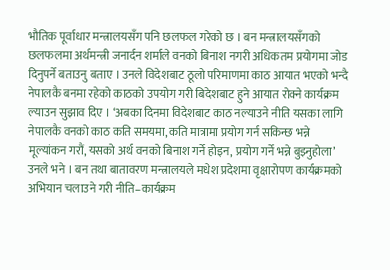भौतिक पूर्वाधार मन्त्रालयसँग पनि छलफल गरेको छ । बन मन्त्रालयसँगको छलफलमा अर्थमन्त्री जनार्दन शर्माले वनको बिनाश नगरी अधिकतम प्रयोगमा जोड दिनुपर्ने बताउनु बताए । उनले विदेशबाट ठूलो परिमाणमा काठ आयात भएको भन्दै नेपालकै बनमा रहेको काठको उपयोग गरी बिदेशबाट हुने आयात रोक्ने कार्यक्रम ल्याउन सुझाव दिए । ‘अबका दिनमा विदेशबाट काठ नल्याउने नीति यसका लागि नेपालकै वनको काठ कति समयमा, कति मात्रामा प्रयोग गर्न सकिन्छ भन्ने मूल्यांकन गरौं, यसको अर्थ वनको बिनाश गर्ने होइन, प्रयोग गर्ने भन्ने बुझ्नुहोला’ उनले भने । बन तथा बातावरण मन्त्रालयले मधेश प्रदेशमा वृक्षारोपण कार्यक्रमको अभियान चलाउने गरी नीति–कार्यक्रम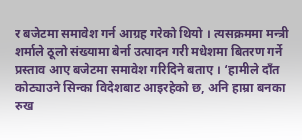र बजेटमा समावेश गर्न आग्रह गरेको थियो । त्यसक्रममा मन्त्री शर्माले ठूलो संख्यामा बेर्ना उत्पादन गरी मधेशमा बितरण गर्ने प्रस्ताव आए बजेटमा समावेश गरिदिने बताए । ‘हामीले दाँत कोट्याउने सिन्का विदेशबाट आइरहेको छ, अनि हाम्रा बनका रुख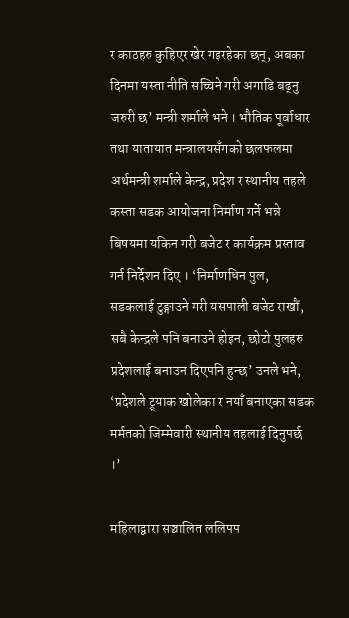र काठहरु कुहिएर खेर गइरहेका छन्, अबका दिनमा यस्ता नीति सच्चिने गरी अगाडि बढ्नु जरुरी छ’ मन्त्री शर्माले भने । भौतिक पूर्वाधार तथा यातायात मन्त्रालयसँगको छलफलमा अर्थमन्त्री शर्माले केन्द्र, प्रदेश र स्थानीय तहले कस्ता सडक आयोजना निर्माण गर्ने भन्ने बिषयमा यकिन गरी बजेट र कार्यक्रम प्रस्ताव गर्न निर्देशन दिए । ‘निर्माणधिन पुल, सडकलाई टुङ्गाउने गरी यसपाली बजेट राखौं, सबै केन्द्रले पनि बनाउने होइन, छोटो पुलहरु प्रदेशलाई बनाउन दिएपनि हुन्छ’ उनले भने, ‘प्रदेशले ट्र्याक खोलेका र नयाँ बनाएका सडक मर्मतको जिम्मेवारी स्थानीय तहलाई दिनुपर्छ ।’

महिलाद्वारा सञ्चालित ललिपप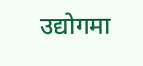उद्योगमा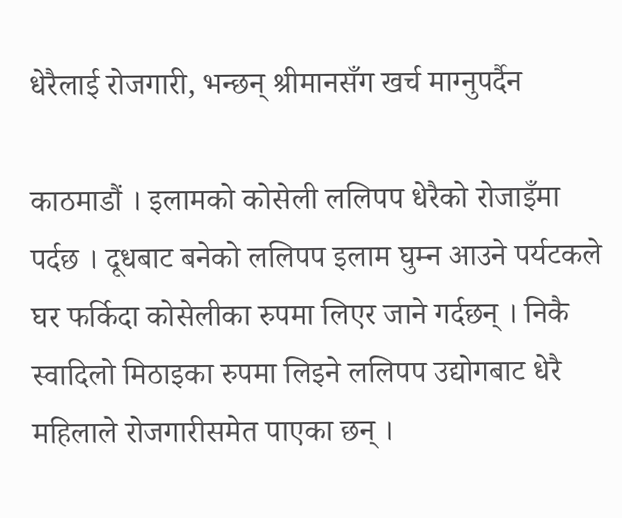धेरैलाई रोजगारी, भन्छन् श्रीमानसँग खर्च माग्नुपर्दैन

काठमाडौं । इलामको कोसेली ललिपप धेरैको रोजाइँमा पर्दछ । दूधबाट बनेको ललिपप इलाम घुम्न आउने पर्यटकले घर फर्किदा कोसेलीका रुपमा लिएर जाने गर्दछन् । निकै स्वादिलो मिठाइका रुपमा लिइने ललिपप उद्योगबाट धेरै महिलाले रोजगारीसमेत पाएका छन् ।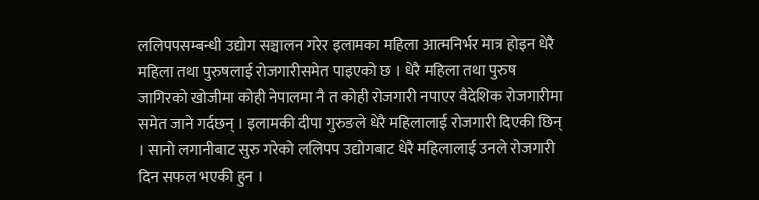ललिपपसम्बन्धी उद्योग सञ्चालन गरेर इलामका महिला आत्मनिर्भर मात्र होइन धेरै महिला तथा पुरुषलाई रोजगारीसमेत पाइएको छ । धेरै महिला तथा पुरुष जागिरको खोजीमा कोही नेपालमा नै त कोही रोजगारी नपाएर वैदेशिक रोजगारीमा समेत जाने गर्दछन् । इलामकी दीपा गुरुङले धेरै महिलालाई रोजगारी दिएकी छिन् । सानो लगानीबाट सुरु गरेको ललिपप उद्योगबाट धेरै महिलालाई उनले रोजगारी दिन सफल भएकी हुन ।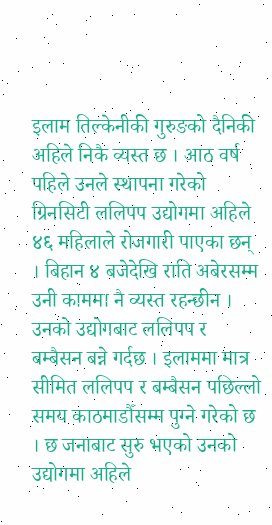इलाम तिल्केनीकी गुरुङको दैनिकी अहिले निकै व्यस्त छ । आठ वर्ष पहिले उनले स्थापना गरेको ग्रिनसिटी ललिपप उद्योगमा अहिले ४६ महिलाले रोजगारी पाएका छन् । बिहान ४ बजेदेखि राति अबेरसम्म उनी काममा नै व्यस्त रहन्छीन । उनको उद्योगबाट ललिपप र बम्बैसन बन्ने गर्दछ । इलाममा मात्र सीमित ललिपप र बम्बैसन पछिल्लो समय काठमाडौँसम्म पुग्ने गरेको छ । छ जनाबाट सुरु भएको उनको उद्योगमा अहिले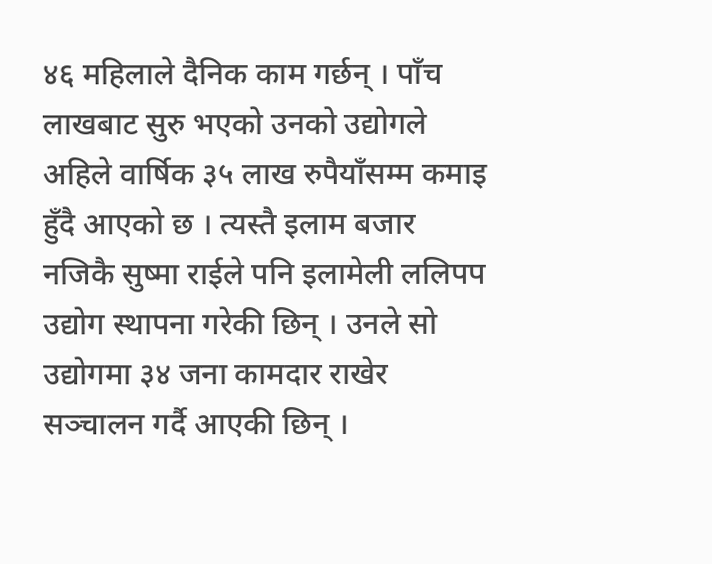४६ महिलाले दैनिक काम गर्छन् । पाँच लाखबाट सुरु भएको उनको उद्योगले अहिले वार्षिक ३५ लाख रुपैयाँसम्म कमाइ हुँदै आएको छ । त्यस्तै इलाम बजार नजिकै सुष्मा राईले पनि इलामेली ललिपप उद्योग स्थापना गरेकी छिन् । उनले सो उद्योगमा ३४ जना कामदार राखेर सञ्चालन गर्दै आएकी छिन् ।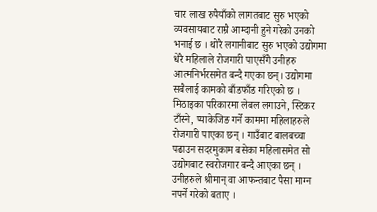चार लाख रुपैयाँको लागतबाट सुरु भएको व्यवसायबाट राम्रै आम्दानी हुने गरेको उनको भनाई छ । थोरै लगानीबाट सुरु भएको उद्योगमा धेरै महिलाले रोजगारी पाएसँगै उनीहरु आत्मनिर्भरसमेत बन्दै गएका छन्। उद्योगमा सबैलाई कामको बाँडफाँड गरिएको छ । मिठाइका परिकारमा लेबल लगाउने, स्टिकर टाँस्ने, प्याकेजिङ गर्ने काममा महिलाहरुले रोजगारी पाएका छन् । गाउँबाट बालबच्चा पढाउन सदरमुकाम बसेका महिलासमेत सो उद्योगबाट स्वरोजगार बन्दै आएका छन् । उनीहरुले श्रीमान् वा आफन्तबाट पैसा माग्न नपर्ने गरेको बताए ।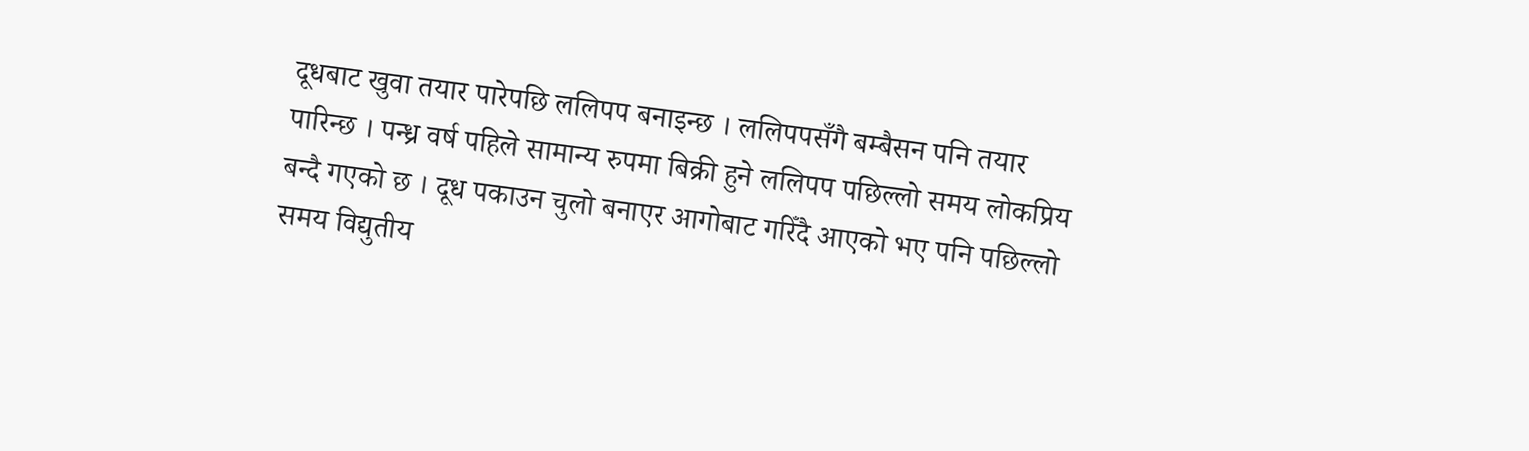दूधबाट खुवा तयार पारेपछि ललिपप बनाइन्छ । ललिपपसँगै बम्बैसन पनि तयार पारिन्छ । पन्ध्र वर्ष पहिले सामान्य रुपमा बिक्री हुने ललिपप पछिल्लो समय लोकप्रिय बन्दै गएको छ । दूध पकाउन चुलो बनाएर आगोबाट गरिँदै आएको भए पनि पछिल्लो समय विद्युतीय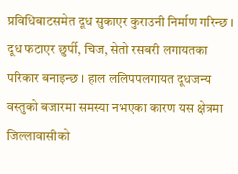प्रविधिबाटसमेत दूध सुकाएर कुराउनी निर्माण गरिन्छ । दूध फटाएर छुर्पी, चिज, सेतो रसबरी लगायतका परिकार बनाइन्छ । हाल ललिपपलगायत दूधजन्य वस्तुको बजारमा समस्या नभएका कारण यस क्षेत्रमा जिल्लावासीको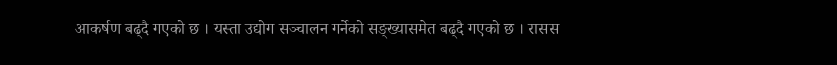आकर्षण बढ्दै गएको छ । यस्ता उद्योग सञ्चालन गर्नेको सङ्ख्यासमेत बढ्दै गएको छ । रासस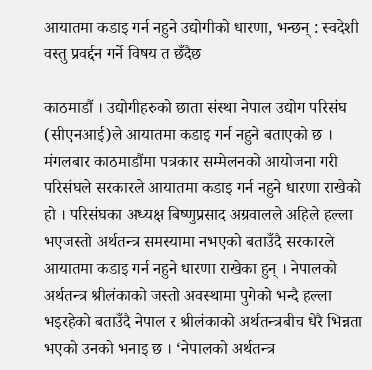आयातमा कडाइ गर्न नहुने उद्योगीको धारणा, भन्छन् : स्वदेशी वस्तु प्रवर्द्दन गर्ने विषय त छँदैछ

काठमाडौं । उद्योगीहरुको छाता संस्था नेपाल उद्योग परिसंघ (सीएनआई)ले आयातमा कडाइ गर्न नहुने बताएको छ । मंगलबार काठमाडौंमा पत्रकार सम्मेलनको आयोजना गरी परिसंघले सरकारले आयातमा कडाइ गर्न नहुने धारणा राखेको हो । परिसंघका अध्यक्ष बिष्णुप्रसाद अग्रवालले अहिले हल्ला भएजस्तो अर्थतन्त्र समस्यामा नभएको बताउँदै सरकारले आयातमा कडाइ गर्न नहुने धारणा राखेका हुन् । नेपालको अर्थतन्त्र श्रीलंकाको जस्तो अवस्थामा पुगेको भन्दै हल्ला भइरहेको बताउँदै नेपाल र श्रीलंकाको अर्थतन्त्रबीच धेरै भिन्नता भएको उनको भनाइ छ । ‘नेपालको अर्थतन्त्र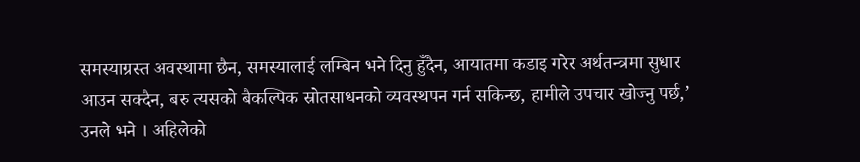समस्याग्रस्त अवस्थामा छैन, समस्यालाई लम्बिन भने दिनु हुँदैन, आयातमा कडाइ गरेर अर्थतन्त्रमा सुधार आउन सक्दैन, बरु त्यसको बैकल्पिक स्रोतसाधनको व्यवस्थपन गर्न सकिन्छ, हामीले उपचार खोज्नु पर्छ,’ उनले भने । अहिलेको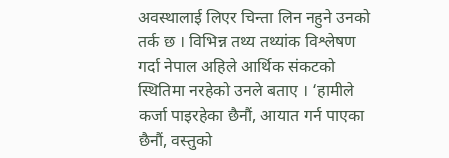अवस्थालाई लिएर चिन्ता लिन नहुने उनको तर्क छ । विभिन्न तथ्य तथ्यांक विश्लेषण गर्दा नेपाल अहिले आर्थिक संकटको स्थितिमा नरहेको उनले बताए । ‘हामीले कर्जा पाइरहेका छैनौं, आयात गर्न पाएका छैनौं, वस्तुको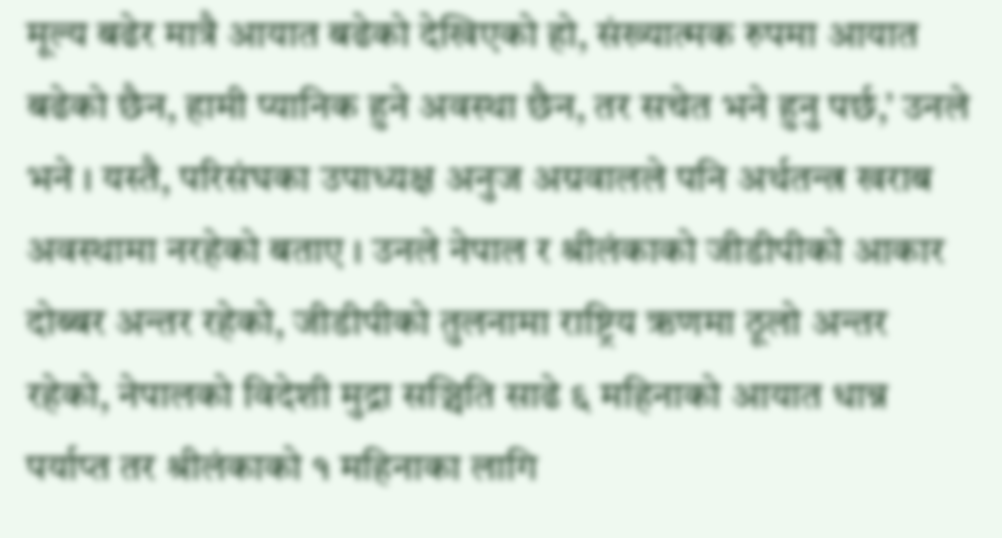मूल्य बढेर मात्रै आयात बढेको देखिएको हो, संख्यात्मक रुपमा आयात बढेको छैन, हामी प्यानिक हुने अवस्था छैन, तर सचेत भने हुनु पर्छ,’ उनले भने । यस्तै, परिसंघका उपाध्यक्ष अनुज अग्रवालले पनि अर्थतन्त्र खराब अवस्थामा नरहेको बताए । उनले नेपाल र श्रीलंकाको जीडीपीको आकार दोब्बर अन्तर रहेको, जीडीपीको तुलनामा राष्ट्रिय ऋणमा ठूलो अन्तर रहेको, नेपालको विदेशी मुद्रा सञ्चिति साढे ६ महिनाको आयात धान्न पर्याप्त तर श्रीलंकाको १ महिनाका लागि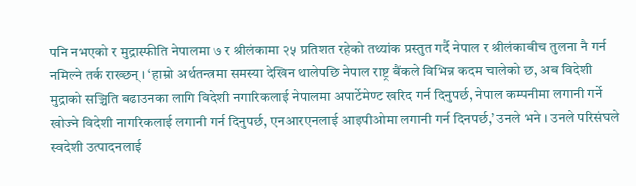पनि नभएको र मुद्रास्फीति नेपालमा ७ र श्रीलंकामा २५ प्रतिशत रहेको तथ्यांक प्रस्तुत गर्दै नेपाल र श्रीलंकाबीच तुलना नै गर्न नमिल्ने तर्क राख्छन् । ‘हाम्रो अर्थतन्त्रमा समस्या देखिन थालेपछि नेपाल राष्ट्र बैंकले विभिन्न कदम चालेको छ, अब विदेशी मुद्राको सञ्चिति बढाउनका लागि विदेशी नगारिकलाई नेपालमा अपार्टेमेण्ट खरिद गर्न दिनुपर्छ, नेपाल कम्पनीमा लगानी गर्ने खोज्ने विदेशी नागरिकलाई लगानी गर्न दिनुपर्छ, एनआरएनलाई आइपीओमा लगानी गर्न दिनपर्छ,’ उनले भने । उनले परिसंघले स्वदेशी उत्पादनलाई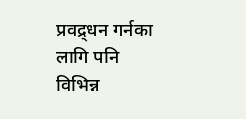प्रवद्र्धन गर्नका लागि पनि विभिन्न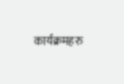कार्यक्रमहरु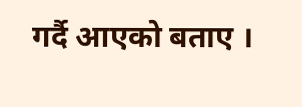गर्दै आएको बताए ।